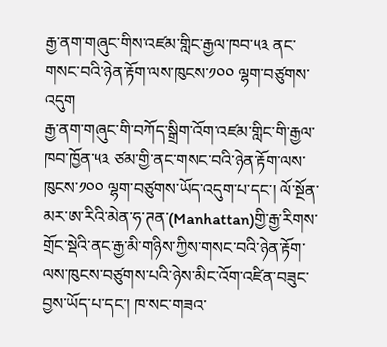རྒྱ་ནག་གཞུང་གིས་འཛམ་གླིང་རྒྱལ་ཁབ་༥༣ ནང་གསང་བའི་ཉེན་རྟོག་ལས་ཁུངས་༡༠༠ ལྷག་བཙུགས་འདུག
རྒྱ་ནག་གཞུང་གི་བཀོད་སྒྲིག་འོག་འཛམ་གླིང་གི་རྒྱལ་ཁབ་ཁྱོན་༥༣ ཙམ་གྱི་ནང་གསང་བའི་ཉེན་རྟོག་ལས་ཁུངས་༡༠༠ ལྷག་བཙུགས་ཡོད་འདུག་པ་དང་། ལོ་སྔོན་མར་ཨ་རིའི་མེན་ཧ་ཊན་(Manhattan)གྱི་རྒྱ་རིགས་གྲོང་སྡེའི་ནང་རྒྱ་མི་གཉིས་ཀྱིས་གསང་བའི་ཉེན་རྟོག་ལས་ཁུངས་བཙུགས་པའི་ཉེས་མིང་འོག་འཛིན་བཟུང་བྱས་ཡོད་པ་དང་། ཁ་སང་གཟའ་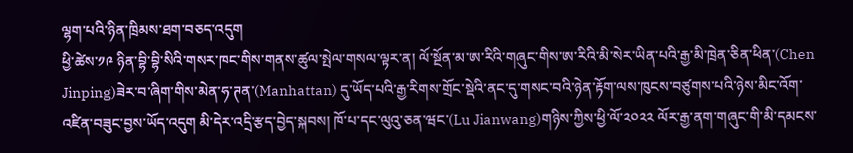ལྷག་པའི་ཉིན་ཁྲིམས་ཐག་བཅད་འདུག
ཕྱི་ཚེས་༡༩ ཉིན་བྷི་བྷི་སིའི་གསར་ཁང་གིས་གནས་ཚུལ་སྤེལ་གསལ་ལྟར་ན། ལོ་སྔོན་མ་ཨ་རིའི་གཞུང་གིས་ཨ་རིའི་མི་སེར་ཡིན་པའི་རྒྱ་མི་ཁྲེན་ཅིན་ཕིན་(Chen Jinping)ཟེར་བ་ཞིག་གིས་མེན་ཧ་ཊན་(Manhattan) དུ་ཡོད་པའི་རྒྱ་རིགས་གྲོང་སྡེའི་ནང་དུ་གསང་བའི་ཉེན་རྟོག་ལས་ཁུངས་བཙུགས་པའི་ཉེས་མིང་འོག་འཛིན་བཟུང་བྱས་ཡོད་འདུག མི་དེར་འདྲི་རྩད་བྱེད་སྐབས། ཁོ་པ་དང་ལུའུ་ཅན་ཝང་(Lu Jianwang)གཉིས་ཀྱིས་ཕྱི་ལོ་༢༠༢༢ ལོར་རྒྱ་ནག་གཞུང་གི་མི་དམངས་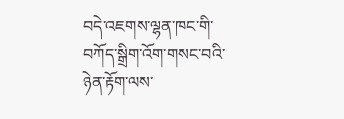བདེ་འཇགས་ལྷན་ཁང་གི་བཀོད་སྒྲིག་འོག་གསང་བའི་ཉེན་རྟོག་ལས་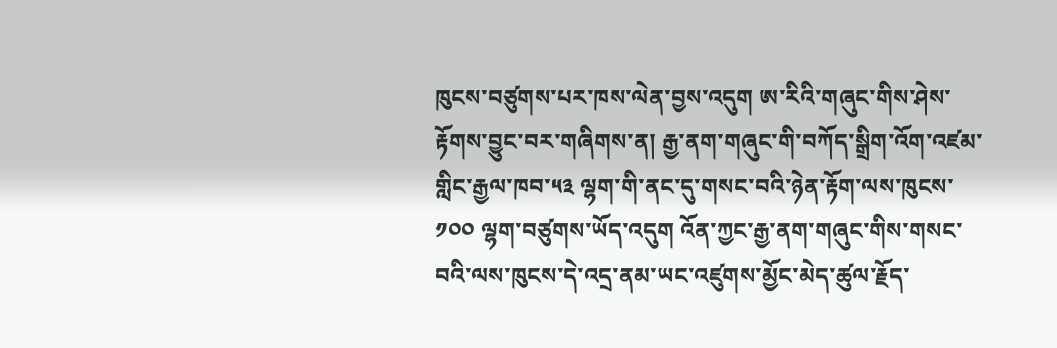ཁུངས་བཙུགས་པར་ཁས་ལེན་བྱས་འདུག ཨ་རིའི་གཞུང་གིས་ཤེས་རྟོགས་བྱུང་བར་གཞིགས་ན། རྒྱ་ནག་གཞུང་གི་བཀོད་སྒྲིག་འོག་འཛམ་གླིང་རྒྱལ་ཁབ་༥༣ ལྷག་གི་ནང་དུ་གསང་བའི་ཉེན་རྟོག་ལས་ཁུངས་༡༠༠ ལྷག་བཙུགས་ཡོད་འདུག འོན་ཀྱང་རྒྱ་ནག་གཞུང་གིས་གསང་བའི་ལས་ཁུངས་དེ་འདྲ་ནམ་ཡང་འཛུགས་མྱོང་མེད་ཚུལ་རྗོད་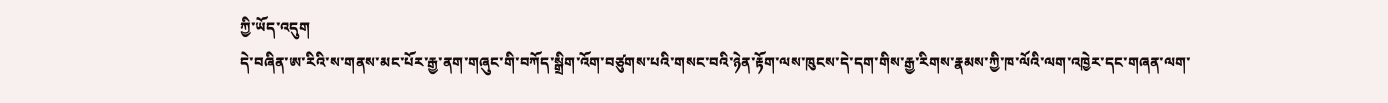ཀྱི་ཡོད་འདུག
དེ་བཞིན་ཨ་རིའི་ས་གནས་མང་པོར་རྒྱ་ནག་གཞུང་གི་བཀོད་སྒྲིག་འོག་བཙུགས་པའི་གསང་བའི་ཉེན་རྟོག་ལས་ཁུངས་དེ་དག་གིས་རྒྱ་རིགས་རྣམས་ཀྱི་ཁ་ལོའི་ལག་འཁྱེར་དང་གཞན་ལག་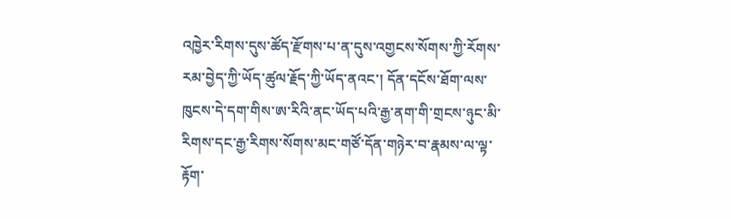འཁྱེར་རིགས་དུས་ཚོད་རྫོགས་པ་ན་དུས་འགྱངས་སོགས་ཀྱི་རོགས་རམ་བྱེད་ཀྱི་ཡོད་ཚུལ་རྗོད་ཀྱི་ཡོད་ནའང་། དོན་དངོས་ཐོག་ལས་ཁུངས་དེ་དག་གིས་ཨ་རིའི་ནང་ཡོད་པའི་རྒྱ་ནག་གི་གྲངས་ཉུང་མི་རིགས་དང་རྒྱ་རིགས་སོགས་མང་གཙོ་དོན་གཉེར་བ་རྣམས་ལ་ལྟ་རྟོག་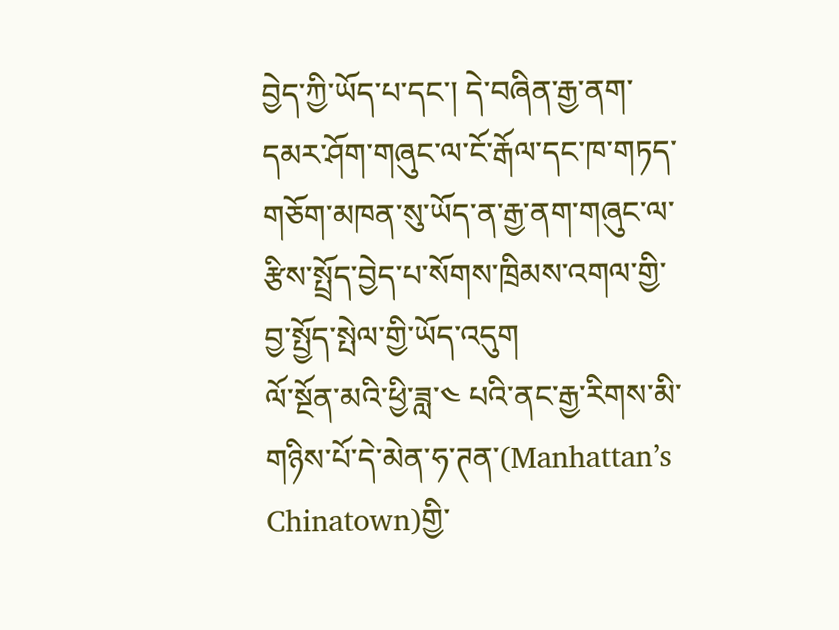བྱེད་ཀྱི་ཡོད་པ་དང་། དེ་བཞིན་རྒྱ་ནག་དམར་ཤོག་གཞུང་ལ་ངོ་རྒོལ་དང་ཁ་གཏད་གཅོག་མཁན་སུ་ཡོད་ན་རྒྱ་ནག་གཞུང་ལ་རྩིས་སྤྲོད་བྱེད་པ་སོགས་ཁྲིམས་འགལ་གྱི་བྱ་སྤྱོད་སྤེལ་གྱི་ཡོད་འདུག
ལོ་སྔོན་མའི་ཕྱི་ཟླ་༤ པའི་ནང་རྒྱ་རིགས་མི་གཉིས་པོ་དེ་མེན་ཧ་ཊན་(Manhattan’s Chinatown)གྱི་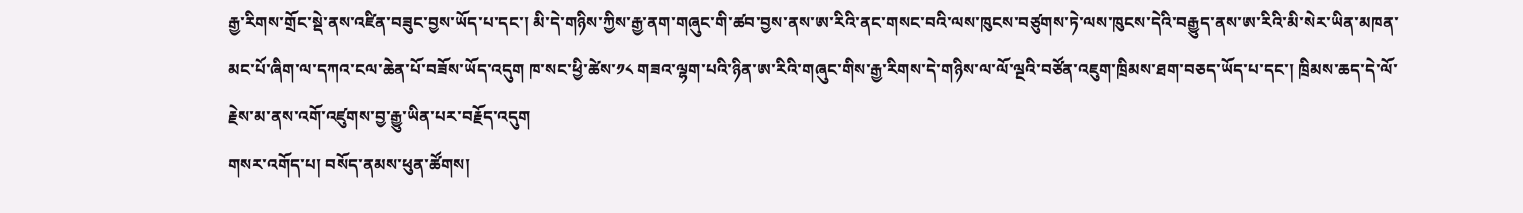རྒྱ་རིགས་གྲོང་སྡེ་ནས་འཛིན་བཟུང་བྱས་ཡོད་པ་དང་། མི་དེ་གཉིས་ཀྱིས་རྒྱ་ནག་གཞུང་གི་ཚབ་བྱས་ནས་ཨ་རིའི་ནང་གསང་བའི་ལས་ཁུངས་བཙུགས་ཏེ་ལས་ཁུངས་དེའི་བརྒྱུད་ནས་ཨ་རིའི་མི་སེར་ཡིན་མཁན་མང་པོ་ཞིག་ལ་དཀའ་ངལ་ཆེན་པོ་བཟོས་ཡོད་འདུག ཁ་སང་ཕྱི་ཚེས་༡༨ གཟའ་ལྷག་པའི་ཉིན་ཨ་རིའི་གཞུང་གིས་རྒྱ་རིགས་དེ་གཉིས་ལ་ལོ་ལྔའི་བཙོན་འཇུག་ཁྲིམས་ཐག་བཅད་ཡོད་པ་དང་། ཁྲིམས་ཆད་དེ་ལོ་རྗེས་མ་ནས་འགོ་འཛུགས་བྱ་རྒྱུ་ཡིན་པར་བརྗོད་འདུག
གསར་འགོད་པ། བསོད་ནམས་ཕུན་ཚོགས།